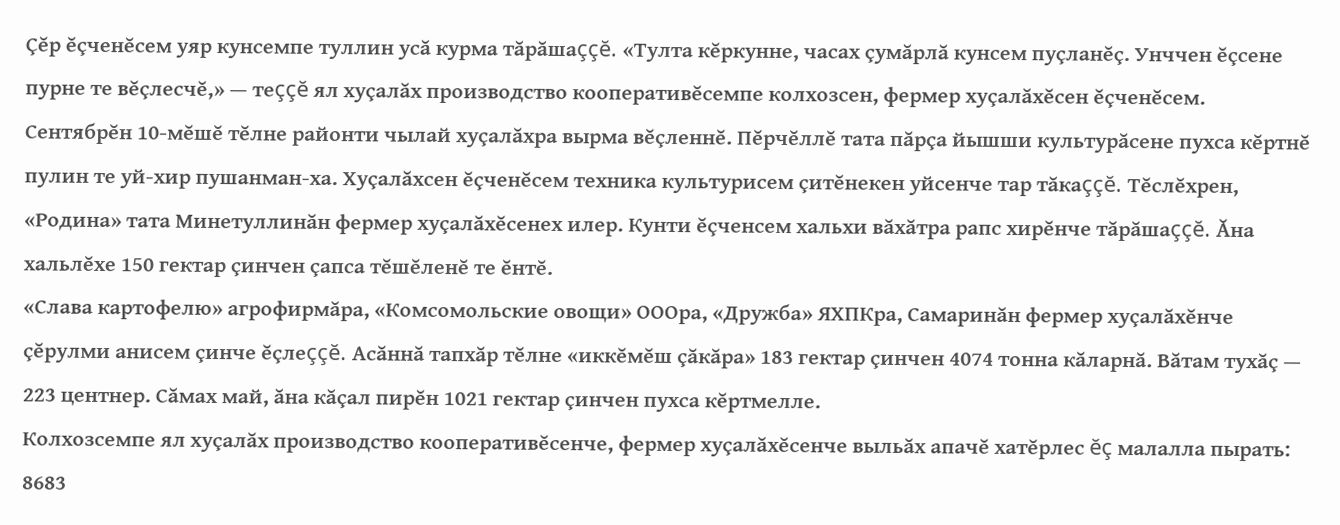Çĕр ĕçченĕсем уяр кунсемпе туллин усă курма тăрăшаççĕ. «Тулта кĕркунне, часах çумăрлă кунсем пуçланĕç. Унччен ĕçсене пурне те вĕçлесчĕ,» — теççĕ ял хуçалăх производство кооперативĕсемпе колхозсен, фермер хуçалăхĕсен ĕçченĕсем.
Сентябрĕн 10-мĕшĕ тĕлне районти чылай хуçалăхра вырма вĕçленнĕ. Пĕрчĕллĕ тата пăрçа йышши культурăсене пухса кĕртнĕ пулин те уй-хир пушанман-ха. Хуçалăхсен ĕçченĕсем техника культурисем çитĕнекен уйсенче тар тăкаççĕ. Тĕслĕхрен, «Родина» тата Минетуллинăн фермер хуçалăхĕсенех илер. Кунти ĕçченсем хальхи вăхăтра рапс хирĕнче тăрăшаççĕ. Ăна хальлĕхе 150 гектар çинчен çапса тĕшĕленĕ те ĕнтĕ.
«Слава картофелю» агрофирмăра, «Комсомольские овощи» ОООра, «Дружба» ЯХПКра, Самаринăн фермер хуçалăхĕнче çĕрулми анисем çинче ĕçлеççĕ. Асăннă тапхăр тĕлне «иккĕмĕш çăкăра» 183 гектар çинчен 4074 тонна кăларнă. Вăтам тухăç — 223 центнер. Сăмах май, ăна кăçал пирĕн 1021 гектар çинчен пухса кĕртмелле.
Колхозсемпе ял хуçалăх производство кооперативĕсенче, фермер хуçалăхĕсенче выльăх апачĕ хатĕрлес ĕç малалла пырать: 8683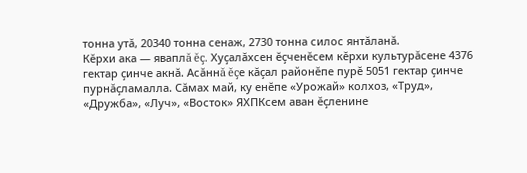тонна утă, 20340 тонна сенаж, 2730 тонна силос янтăланă.
Кĕрхи ака — яваплă ĕç. Хуçалăхсен ĕçченĕсем кĕрхи культурăсене 4376 гектар çинче акнă. Асăннă ĕçе кăçал районĕпе пурĕ 5051 гектар çинче пурнăçламалла. Сăмах май, ку енĕпе «Урожай» колхоз, «Труд», «Дружба», «Луч», «Восток» ЯХПКсем аван ĕçленине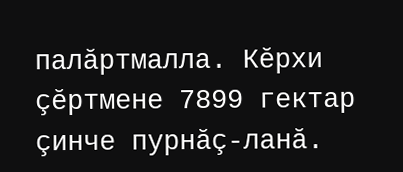палăртмалла. Кĕрхи çĕртмене 7899 гектар çинче пурнăç-ланă.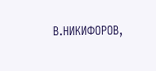В.НИКИФОРОВ,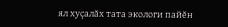ял хуçалăх тата экологи пайĕн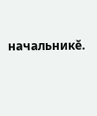начальникĕ.